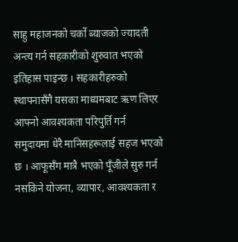साहु महाजनको चर्को ब्याजको ज्यादती अन्त्य गर्न सहकारीको शुरुवात भएको इतिहास पाइन्छ । सहकारीहरुको स्थापनासँगै यसका माध्यमबाट ऋण लिएर आफ्नो आवश्यकता परिपुर्ति गर्न समुदायमा धेरै मानिसहरूलाई सहज भएको छ । आफूसँग मात्रै भएको पूँजीले सुरु गर्न नसकिने योजना, व्यापार, आवश्यकता र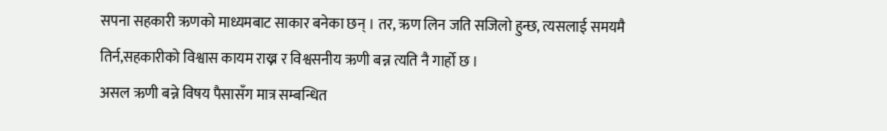सपना सहकारी ऋणको माध्यमबाट साकार बनेका छन् । तर, ऋण लिन जति सजिलो हुन्छ, त्यसलाई समयमै तिर्न,सहकारीको विश्वास कायम राख्न र विश्वसनीय ऋणी बन्न त्यति नै गार्हो छ ।
असल ऋणी बन्ने विषय पैसासँग मात्र सम्बन्धित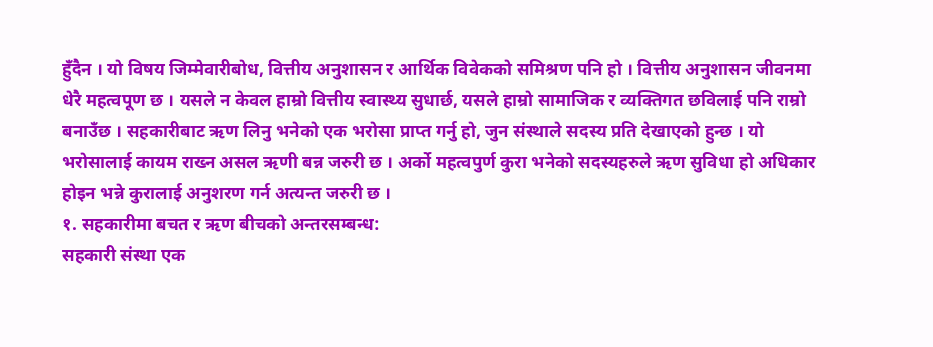हुँदैन । यो विषय जिम्मेवारीबोध, वित्तीय अनुशासन र आर्थिक विवेकको समिश्रण पनि हो । वित्तीय अनुशासन जीवनमा धेरै महत्वपूण छ । यसले न केवल हाम्रो वित्तीय स्वास्थ्य सुधार्छ, यसले हाम्रो सामाजिक र व्यक्तिगत छविलाई पनि राम्रो बनाउँछ । सहकारीबाट ऋण लिनु भनेको एक भरोसा प्राप्त गर्नु हो, जुन संस्थाले सदस्य प्रति देखाएको हुन्छ । यो भरोसालाई कायम राख्न असल ऋणी बन्न जरुरी छ । अर्को महत्वपुर्ण कुरा भनेको सदस्यहरुले ऋण सुविधा हो अधिकार होइन भन्ने कुरालाई अनुशरण गर्न अत्यन्त जरुरी छ ।
१. सहकारीमा बचत र ऋण बीचको अन्तरसम्बन्ध:
सहकारी संस्था एक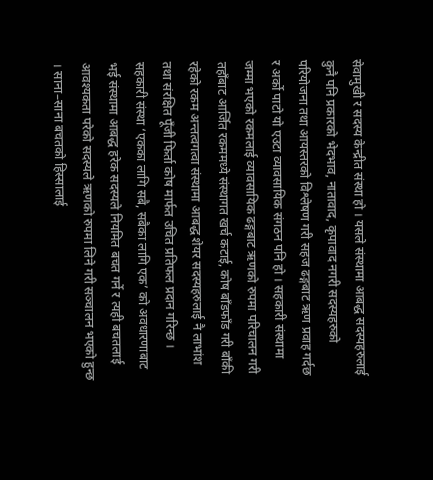सेवामुखी र सदस्य केन्द्रीत संस्था हो । यसले संस्थामा आबद्ध सदस्यहरुलाई कुनै पनि प्रकारको भेदभाव, नातावाद, कृपावाद नगरी सदस्यहरुको परियोजना तथा आयस्तरको विश्लेषण गरी सहज ढङ्गबाट ऋण प्रवाह गर्दछ र अर्को पाटो यो एउटा व्यावसायिक संगठन पनि हो । सहकारी संस्थामा जम्मा भएको रकमलाई व्यावसायिक ढङ्गबाट ऋणको रुपमा परिचालन गरी तहाँबाट आर्जित रकममध्ये संस्थागत खर्च कटाई, कोष बाँडफाँड गरी बाँकी रहेको रकम अन्तत्वगत्वा संस्थामा आबद्ध शेयर सदस्यहरुलाई नै लाभांश तथा संरक्षित पूँजी फिर्ता कोष मार्फत उचित प्रतिफल प्रदान गरिन्छ ।
सहकारी संस्था ‘एकका लागि सबै, सबैका लागि एक’ को अवधारणाबाट भई संस्थामा आबद्ध हरेक सदस्यले नियमित बचत गर्ने र त्यही बचतलाई आवश्यकता परेको सदस्यले ऋणको रुपमा लिने गरी सञ्चालन भएको हुन्छ । साना–साना बचतको हिस्सालाई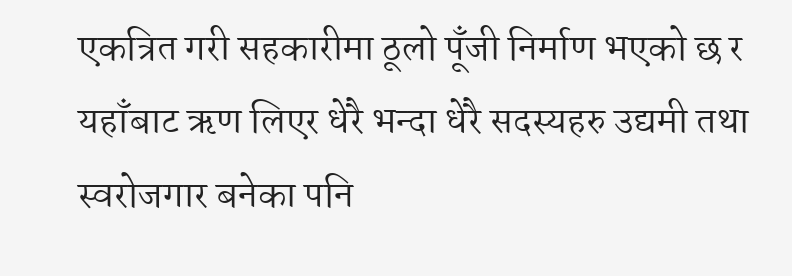एकत्रित गरी सहकारीमा ठूलो पूँजी निर्माण भएको छ र यहाँबाट ऋण लिएर धेरै भन्दा धेरै सदस्यहरु उद्यमी तथा स्वरोजगार बनेका पनि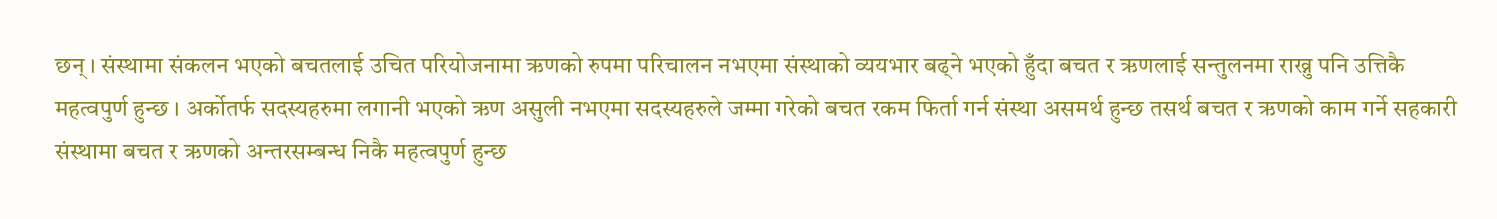छन् । संस्थामा संकलन भएको बचतलाई उचित परियोजनामा ऋणको रुपमा परिचालन नभएमा संस्थाको व्ययभार बढ्ने भएको हुँदा बचत र ऋणलाई सन्तुलनमा राख्नु पनि उत्तिकै महत्वपुर्ण हुन्छ । अर्कोतर्फ सदस्यहरुमा लगानी भएको ऋण असुली नभएमा सदस्यहरुले जम्मा गरेको बचत रकम फिर्ता गर्न संस्था असमर्थ हुन्छ तसर्थ बचत र ऋणको काम गर्ने सहकारी संस्थामा बचत र ऋणको अन्तरसम्बन्ध निकै महत्वपुर्ण हुन्छ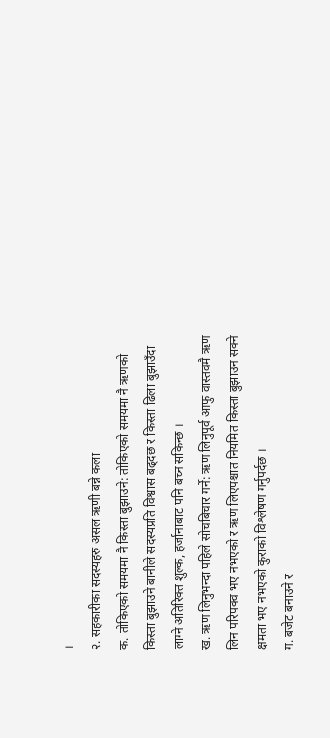।
२. सहकारीका सदस्यहरु असल ऋणी बन्ने कला
क. तोकिएको समयमा नै किस्ता बुझाउने: तोकिएको समयमा नै ऋणको किस्ता बुझाउने बानीले सदस्यप्रति विश्वास बढ्दछ र किस्ता ढिला बुझाउँदा लाग्ने अतिरिक्त शुल्क, हर्जानाबाट पनि बच्न सकिन्छ ।
ख. ऋण लिनुभन्दा पहिले सोचबिचार गर्ने: ऋण लिनुपूर्व आफु वास्तवमै ऋण लिन परिपक्व भए नभएको र ऋण लिएपश्चात नियमित किस्ता बुझाउन सक्ने क्षमता भए नभएको कुराको विश्लेषण गर्नुपर्दछ ।
ग. बजेट बनाउने र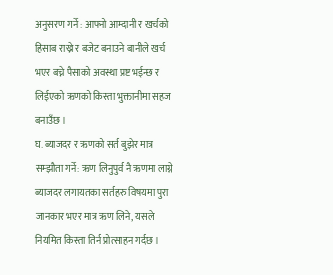अनुसरण गर्ने : आफ्नो आम्दानी र खर्चको हिसाब राख्ने र बजेट बनाउने बानीले खर्च भएर बच्ने पैसाको अवस्था प्रष्ट भईन्छ र लिईएको ऋणको किस्ता भुक्तानीमा सहज बनाउँछ ।
घ. ब्याजदर र ऋणको सर्त बुझेर मात्र सम्झौता गर्ने: ऋण लिनुपुर्व नै ऋणमा लाग्ने ब्याजदर लगायतका सर्तहरु विषयमा पुरा जानकार भएर मात्र ऋण लिने, यसले नियमित किस्ता तिर्न प्रोत्साहन गर्दछ ।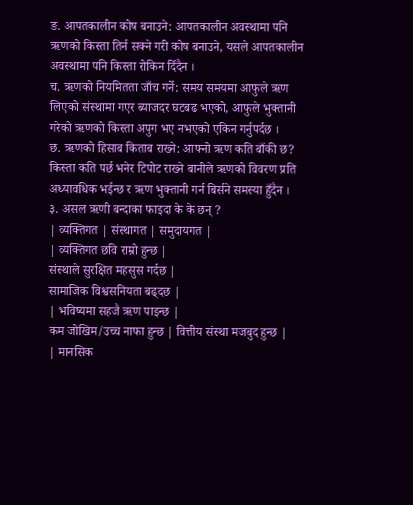ङ. आपतकालीन कोष बनाउने: आपतकालीन अवस्थामा पनि ऋणको किस्ता तिर्न सक्ने गरी कोष बनाउने, यसले आपतकालीन अवस्थामा पनि किस्ता रोकिन दिँदैन ।
च. ऋणको नियमितता जाँच गर्ने: समय समयमा आफुले ऋण लिएको संस्थामा गएर ब्याजदर घटबढ भएको, आफुले भुक्तानी गरेको ऋणको किस्ता अपुग भए नभएको एकिन गर्नुपर्दछ ।
छ. ऋणको हिसाब किताब राख्ने: आफ्नो ऋण कति बाँकी छ? किस्ता कति पर्छ भनेर टिपोट राख्ने बानीले ऋणको विवरण प्रति अध्यावधिक भईन्छ र ऋण भुक्तानी गर्न बिर्सने समस्या हुँदैन ।
३. असल ऋणी बन्दाका फाइदा के के छन् ?
| व्यक्तिगत | संस्थागत | समुदायगत |
| व्यक्तिगत छवि राम्रो हुन्छ |
संस्थाले सुरक्षित महसुस गर्दछ |
सामाजिक विश्वसनियता बढ्दछ |
| भविष्यमा सहजै ऋण पाइन्छ |
कम जोखिम/उच्च नाफा हुन्छ | वित्तीय संस्था मजबुद हुन्छ |
| मानसिक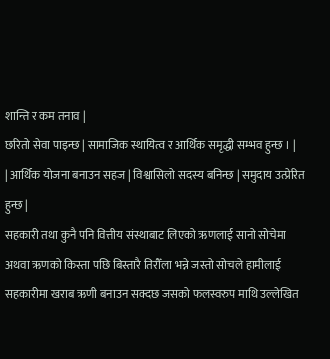शान्ति र कम तनाव |
छरितो सेवा पाइन्छ | सामाजिक स्थायित्व र आर्थिक समृद्धी सम्भव हुन्छ । |
| आर्थिक योजना बनाउन सहज | विश्वासिलो सदस्य बनिन्छ | समुदाय उत्प्रेरित हुन्छ |
सहकारी तथा कुनै पनि वित्तीय संस्थाबाट लिएको ऋणलाई सानो सोचेमा अथवा ऋणको किस्ता पछि बिस्तारै तिरौँला भन्ने जस्तो सोचले हामीलाई सहकारीमा खराब ऋणी बनाउन सक्दछ जसको फलस्वरुप माथि उल्लेखित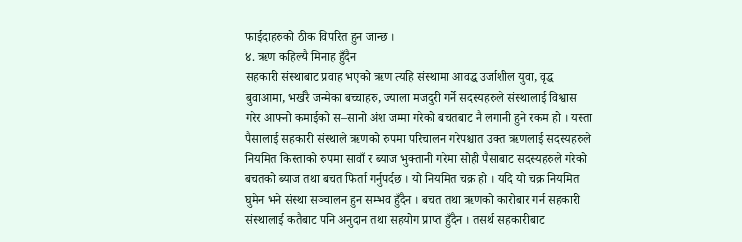फाईदाहरुको ठीक विपरित हुन जान्छ ।
४. ऋण कहिल्यै मिनाह हुँदैन
सहकारी संस्थाबाट प्रवाह भएको ऋण त्यहि संस्थामा आवद्ध उर्जाशील युवा, वृद्ध बुवाआमा, भर्खरै जन्मेका बच्चाहरु, ज्याला मजदुरी गर्ने सदस्यहरुले संस्थालाई विश्वास गरेर आफ्नो कमाईको स–सानो अंश जम्मा गरेको बचतबाट नै लगानी हुने रकम हो । यस्ता पैसालाई सहकारी संस्थाले ऋणको रुपमा परिचालन गरेपश्चात उक्त ऋणलाई सदस्यहरुले नियमित किस्ताको रुपमा सावाँ र ब्याज भुक्तानी गरेमा सोही पैसाबाट सदस्यहरुले गरेको बचतको ब्याज तथा बचत फिर्ता गर्नुपर्दछ । यो नियमित चक्र हो । यदि यो चक्र नियमित घुमेन भने संस्था सञ्चालन हुन सम्भव हुँदैन । बचत तथा ऋणको कारोबार गर्न सहकारी संस्थालाई कतैबाट पनि अनुदान तथा सहयोग प्राप्त हुँदैन । तसर्थ सहकारीबाट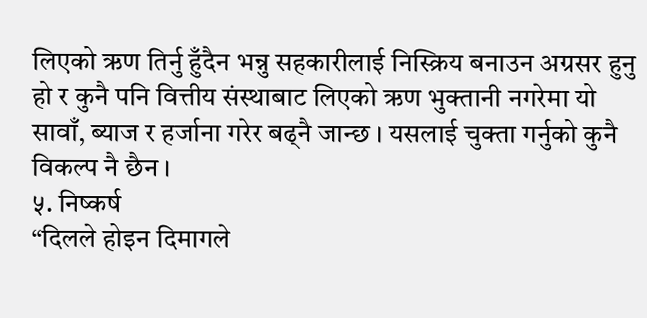लिएको ऋण तिर्नु हुँदैन भन्नु सहकारीलाई निस्क्रिय बनाउन अग्रसर हुनु हो र कुनै पनि वित्तीय संस्थाबाट लिएको ऋण भुक्तानी नगरेमा यो सावाँ, ब्याज र हर्जाना गरेर बढ्नै जान्छ । यसलाई चुक्ता गर्नुको कुनै विकल्प नै छैन ।
५. निष्कर्ष
“दिलले होइन दिमागले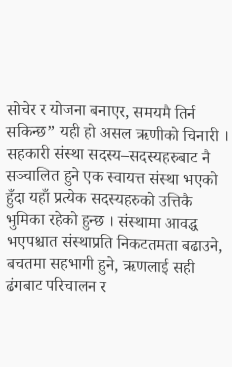सोचेर र योजना बनाएर, समयमै तिर्न सकिन्छ” यही हो असल ऋणीको चिनारी । सहकारी संस्था सदस्य–सदस्यहरुबाट नै सञ्चालित हुने एक स्वायत्त संस्था भएको हुँदा यहाँ प्रत्येक सदस्यहरुको उत्तिकै भुमिका रहेको हुन्छ । संस्थामा आवद्ध भएपश्चात संस्थाप्रति निकटतमता बढाउने, बचतमा सहभागी हुने, ऋणलाई सही ढंगबाट परिचालन र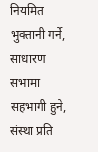नियमित भुक्तानी गर्ने, साधारण सभामा सहभागी हुने, संस्था प्रति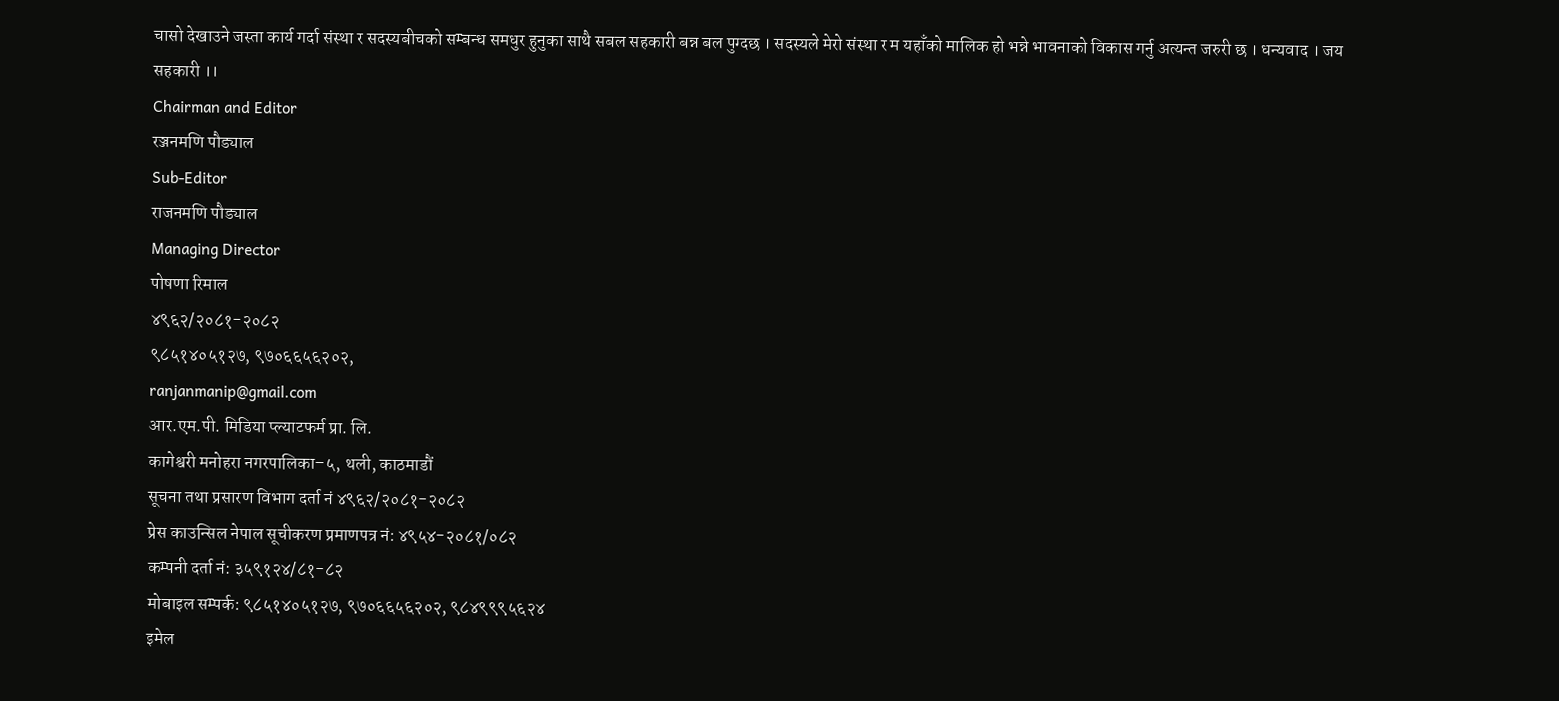चासो देखाउने जस्ता कार्य गर्दा संस्था र सदस्यबीचको सम्बन्ध समधुर हुनुका साथै सबल सहकारी बन्न बल पुग्दछ । सदस्यले मेरो संस्था र म यहाँको मालिक हो भन्ने भावनाको विकास गर्नु अत्यन्त जरुरी छ । धन्यवाद । जय सहकारी ।।
Chairman and Editor
रञ्जनमणि पौड्याल
Sub-Editor
राजनमणि पौड्याल
Managing Director
पोषणा रिमाल
४९६२/२०८१-२०८२
९८५१४०५१२७, ९७०६६५६२०२,
ranjanmanip@gmail.com
आर.एम.पी. मिडिया प्ल्याटफर्म प्रा. लि.
कागेश्वरी मनोहरा नगरपालिका–५, थली, काठमाडौं
सूचना तथा प्रसारण विभाग दर्ता नं ४९६२/२०८१-२०८२
प्रेस काउन्सिल नेपाल सूचीकरण प्रमाणपत्र नं: ४९५४-२०८१/०८२
कम्पनी दर्ता नं: ३५९१२४/८१-८२
मोबाइल सम्पर्क: ९८५१४०५१२७, ९७०६६५६२०२, ९८४९९९५६२४
इमेल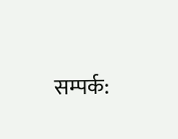सम्पर्क: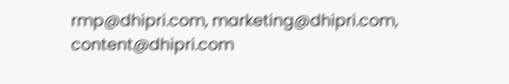rmp@dhipri.com, marketing@dhipri.com, content@dhipri.com